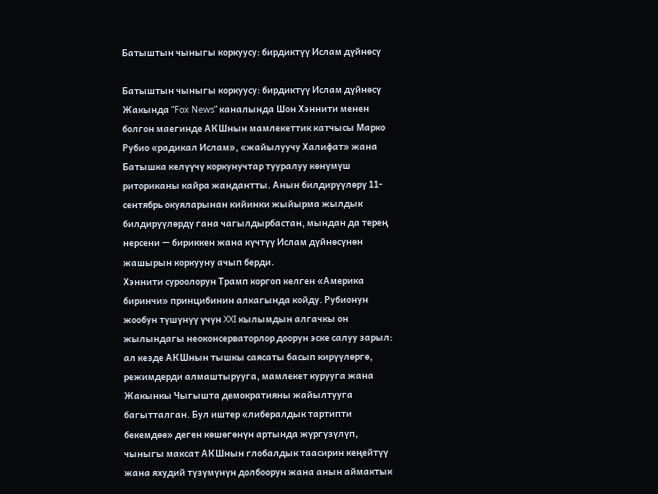Батыштын чыныгы коркуусу: бирдиктүү Ислам дүйнөсү

Батыштын чыныгы коркуусу: бирдиктүү Ислам дүйнөсү
Жакында “Fox News” каналында Шон Хэннити менен болгон маегинде АКШнын мамлекеттик катчысы Марко Рубио «радикал Ислам», «жайылуучу Халифат» жана Батышка келүүчү коркунучтар тууралуу көнүмүш риториканы кайра жандантты. Анын билдирүүлөрү 11-сентябрь окуяларынан кийинки жыйырма жылдык билдирүүлөрдү гана чагылдырбастан, мындан да терең нерсени — бириккен жана күчтүү Ислам дүйнөсүнөн жашырын коркууну ачып берди.
Хэннити суроолорун Трамп коргоп келген «Америка биринчи» принцибинин алкагында койду. Рубионун жообун түшүнүү үчүн XXI кылымдын алгачкы он жылындагы неоконсерваторлор доорун эске салуу зарыл: ал кезде АКШнын тышкы саясаты басып кирүүлөргө, режимдерди алмаштырууга, мамлекет курууга жана Жакынкы Чыгышта демократияны жайылтууга багытталган. Бул иштер «либералдык тартипти бекемдөө» деген көшөгөнүн артында жүргүзүлүп, чыныгы максат АКШнын глобалдык таасирин кеңейтүү жана яхудий түзүмүнүн долбоорун жана анын аймактык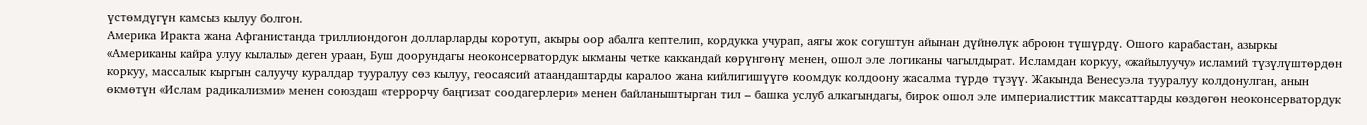үстөмдүгүн камсыз кылуу болгон.
Америка Иракта жана Афганистанда триллиондогон долларларды коротуп, акыры оор абалга кептелип, кордукка учурап, аягы жок согуштун айынан дүйнөлүк аброюн түшүрдү. Ошого карабастан, азыркы «Американы кайра улуу кылалы» деген ураан, Буш доорундагы неоконсерватордук ыкманы четке каккандай көрүнгөнү менен, ошол эле логиканы чагылдырат. Исламдан коркуу, «жайылуучу» исламий түзүлүштөрдөн коркуу, массалык кыргын салуучу куралдар тууралуу сөз кылуу, геосаясий атаандаштарды каралоо жана кийлигишүүгө коомдук колдоону жасалма түрдө түзүү. Жакында Венесуэла тууралуу колдонулган, анын өкмөтүн «Ислам радикализми» менен союздаш «террорчу баңгизат соодагерлери» менен байланыштырган тил – башка услуб алкагындагы, бирок ошол эле империалисттик максаттарды көздөгөн неоконсерватордук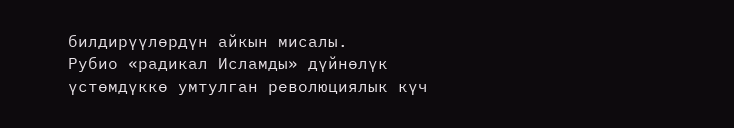билдирүүлөрдүн айкын мисалы.
Рубио «радикал Исламды» дүйнөлүк үстөмдүккө умтулган революциялык күч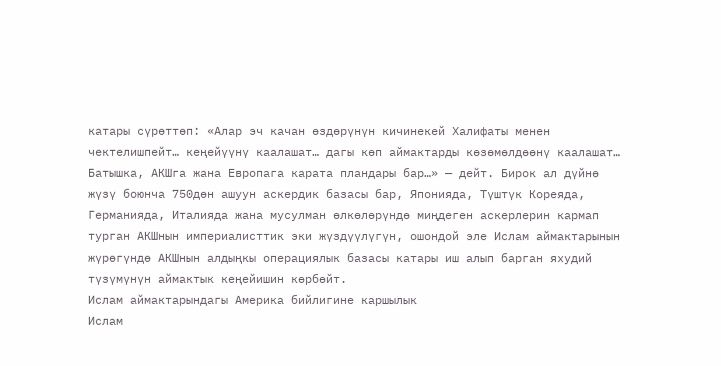катары сүрөттөп: «Алар эч качан өздөрүнүн кичинекей Халифаты менен чектелишпейт… кеңейүүнү каалашат… дагы көп аймактарды көзөмөлдөөнү каалашат… Батышка, АКШга жана Европага карата пландары бар…» — дейт. Бирок ал дүйнө жүзү боюнча 750дөн ашуун аскердик базасы бар, Японияда, Түштүк Кореяда, Германияда, Италияда жана мусулман өлкөлөрүндө миңдеген аскерлерин кармап турган АКШнын империалисттик эки жүздүүлүгүн, ошондой эле Ислам аймактарынын жүрөгүндө АКШнын алдыңкы операциялык базасы катары иш алып барган яхудий түзүмүнүн аймактык кеңейишин көрбөйт.
Ислам аймактарындагы Америка бийлигине каршылык
Ислам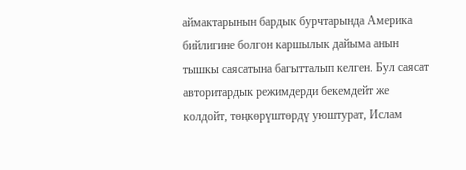аймактарынын бардык бурчтарында Америка бийлигине болгон каршылык дайыма анын тышкы саясатына багытталып келген. Бул саясат авторитардык режимдерди бекемдейт же колдойт, төңкөрүштөрдү уюштурат, Ислам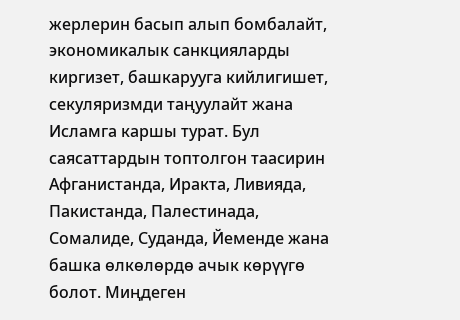жерлерин басып алып бомбалайт, экономикалык санкцияларды киргизет, башкарууга кийлигишет, секуляризмди таңуулайт жана Исламга каршы турат. Бул саясаттардын топтолгон таасирин Афганистанда, Иракта, Ливияда, Пакистанда, Палестинада, Сомалиде, Суданда, Йемендe жана башка өлкөлөрдө ачык көрүүгө болот. Миңдеген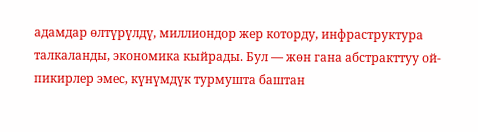адамдар өлтүрүлдү, миллиондор жер которду, инфраструктура талкаланды, экономика кыйрады. Бул — жөн гана абстракттуу ой-пикирлер эмес, күнүмдүк турмушта баштан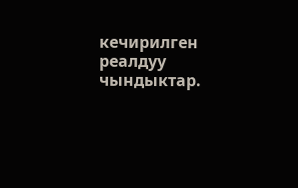кечирилген реалдуу чындыктар.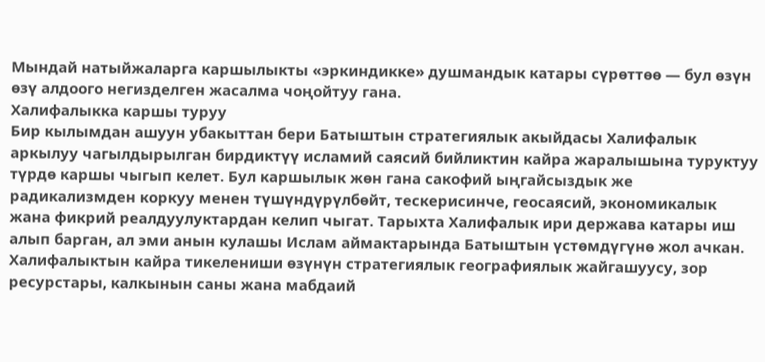Мындай натыйжаларга каршылыкты «эркиндикке» душмандык катары сүрөттөө — бул өзүн өзү алдоого негизделген жасалма чоңойтуу гана.
Халифалыкка каршы туруу
Бир кылымдан ашуун убакыттан бери Батыштын стратегиялык акыйдасы Халифалык аркылуу чагылдырылган бирдиктүү исламий саясий бийликтин кайра жаралышына туруктуу түрдө каршы чыгып келет. Бул каршылык жөн гана сакофий ыңгайсыздык же радикализмден коркуу менен түшүндүрүлбөйт, тескерисинче, геосаясий, экономикалык жана фикрий реалдуулуктардан келип чыгат. Тарыхта Халифалык ири держава катары иш алып барган, ал эми анын кулашы Ислам аймактарында Батыштын үстөмдүгүнө жол ачкан. Халифалыктын кайра тикелениши өзүнүн стратегиялык географиялык жайгашуусу, зор ресурстары, калкынын саны жана мабдаий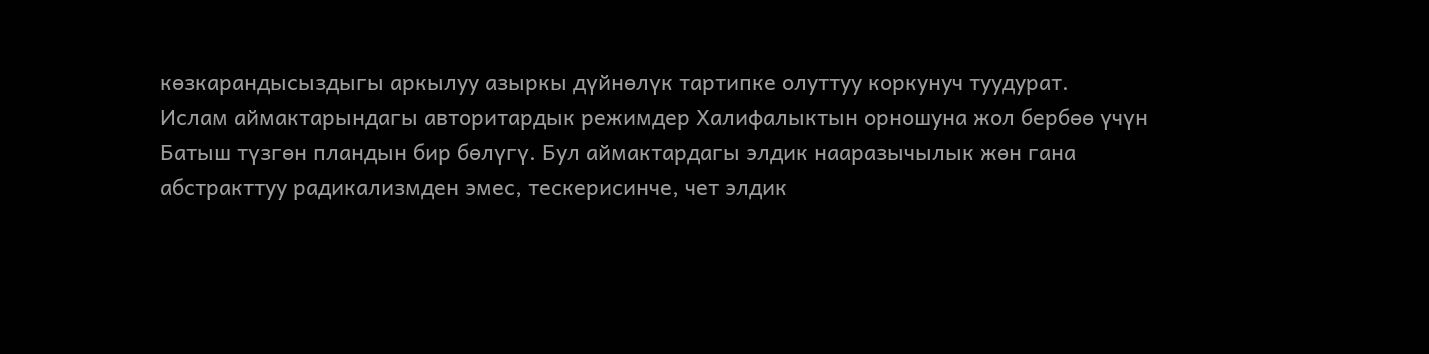көзкарандысыздыгы аркылуу азыркы дүйнөлүк тартипке олуттуу коркунуч туудурат.
Ислам аймактарындагы авторитардык режимдер Халифалыктын орношуна жол бербөө үчүн Батыш түзгөн пландын бир бөлүгү. Бул аймактардагы элдик нааразычылык жөн гана абстракттуу радикализмден эмес, тескерисинче, чет элдик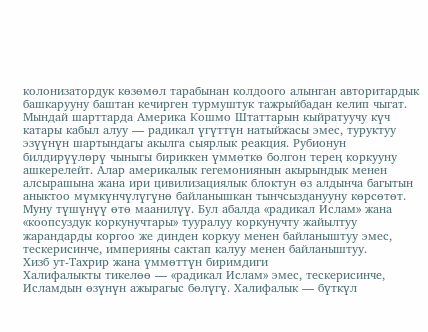колонизатордук көзөмөл тарабынан колдоого алынган авторитардык башкарууну баштан кечирген турмуштук тажрыйбадан келип чыгат.
Мындай шарттарда Америка Кошмо Штаттарын кыйратуучу күч катары кабыл алуу — радикал үгүттүн натыйжасы эмес, туруктуу эзүүнүн шартындагы акылга сыярлык реакция. Рубионун билдирүүлөрү чыныгы бириккен үммөткө болгон терең коркууну ашкерелейт. Алар америкалык гегемониянын акырындык менен алсырашына жана ири цивилизациялык блоктун өз алдынча багытын аныктоо мүмкүнчүлүгүнө байланышкан тынчсызданууну көрсөтөт. Муну түшүнүү өтө маанилүү. Бул абалда «радикал Ислам» жана «коопсуздук коркунучтары» тууралуу коркунучту жайылтуу жарандарды коргоо же динден коркуу менен байланыштуу эмес, тескерисинче, империяны сактап калуу менен байланыштуу.
Хизб ут-Тахрир жана үммөттүн биримдиги
Халифалыкты тикелөө — «радикал Ислам» эмес, тескерисинче, Исламдын өзүнүн ажырагыс бөлүгү. Халифалык — бүткүл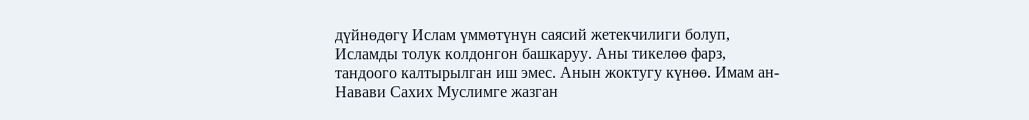дүйнөдөгү Ислам үммөтүнүн саясий жетекчилиги болуп, Исламды толук колдонгон башкаруу. Аны тикелөө фарз, тандоого калтырылган иш эмес. Анын жоктугу күнөө. Имам ан-Навави Сахих Муслимге жазган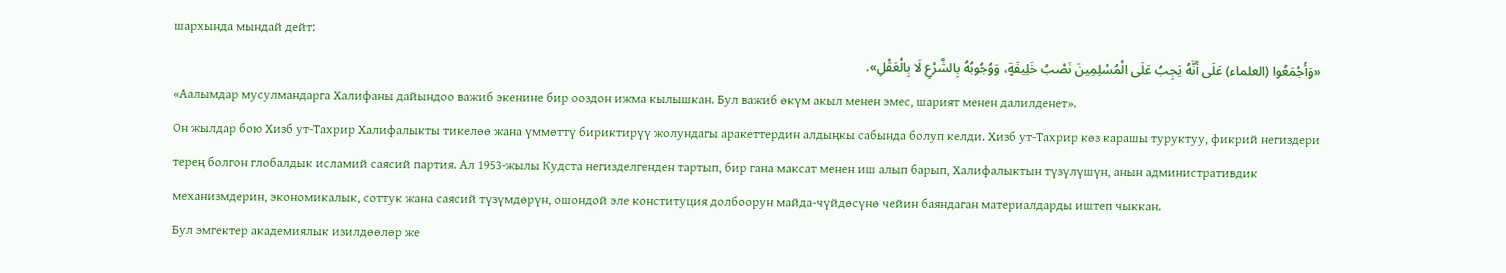шархында мындай дейт:
«وَأَجْمَعُوا (العلماء) عَلَى أَنَّهُ يَجِبُ عَلَى الْمُسْلِمِينَ نَصْبُ خَلِيفَةٍ، وَوُجُوبُهُ بِالشَّرْعِ لَا بِالْعَقْلِ».
«Аалымдар мусулмандарга Халифаны дайындоо важиб экенине бир ооздон ижма кылышкан. Бул важиб өкүм акыл менен эмес, шарият менен далилденет».
Он жылдар бою Хизб ут-Тахрир Халифалыкты тикелөө жана үммөттү бириктирүү жолундагы аракеттердин алдыңкы сабында болуп келди. Хизб ут-Тахрир көз карашы туруктуу, фикрий негиздери терең болгон глобалдык исламий саясий партия. Ал 1953-жылы Кудста негизделгенден тартып, бир гана максат менен иш алып барып, Халифалыктын түзүлүшүн, анын административдик механизмдерин, экономикалык, соттук жана саясий түзүмдөрүн, ошондой эле конституция долбоорун майда-чүйдөсүнө чейин баяндаган материалдарды иштеп чыккан.
Бул эмгектер академиялык изилдөөлөр же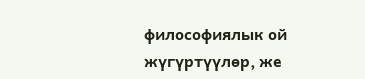философиялык ой жүгүртүүлөр, же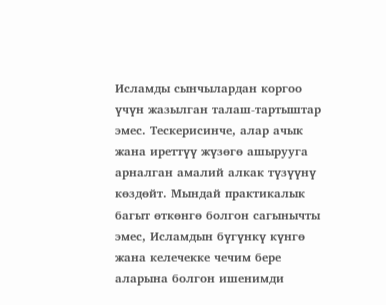Исламды сынчылардан коргоо үчүн жазылган талаш-тартыштар эмес. Тескерисинче, алар ачык жана иреттүү жүзөгө ашырууга арналган амалий алкак түзүүнү көздөйт. Мындай практикалык багыт өткөнгө болгон сагынычты эмес, Исламдын бүгүнкү күнгө жана келечекке чечим бере аларына болгон ишенимди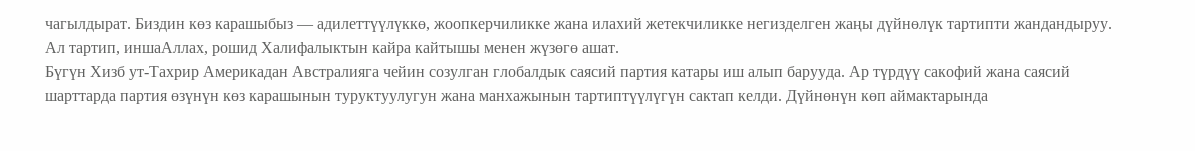чагылдырат. Биздин көз карашыбыз — адилеттүүлүккө, жоопкерчиликке жана илахий жетекчиликке негизделген жаңы дүйнөлүк тартипти жандандыруу. Ал тартип, иншаАллах, рошид Халифалыктын кайра кайтышы менен жүзөгө ашат.
Бүгүн Хизб ут-Тахрир Америкадан Австралияга чейин созулган глобалдык саясий партия катары иш алып барууда. Ар түрдүү сакофий жана саясий шарттарда партия өзүнүн көз карашынын туруктуулугун жана манхажынын тартиптүүлүгүн сактап келди. Дүйнөнүн көп аймактарында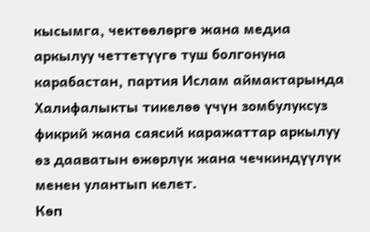кысымга, чектөөлөргө жана медиа аркылуу четтетүүгө туш болгонуна карабастан, партия Ислам аймактарында Халифалыкты тикелөө үчүн зомбулуксуз фикрий жана саясий каражаттар аркылуу өз дааватын өжөрлүк жана чечкиндүүлүк менен улантып келет.
Көп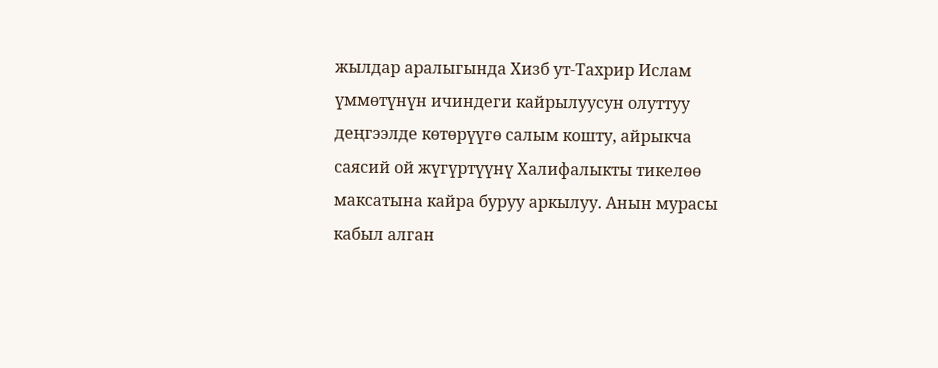жылдар аралыгында Хизб ут-Тахрир Ислам үммөтүнүн ичиндеги кайрылуусун олуттуу деңгээлде көтөрүүгө салым кошту, айрыкча саясий ой жүгүртүүнү Халифалыкты тикелөө максатына кайра буруу аркылуу. Анын мурасы кабыл алган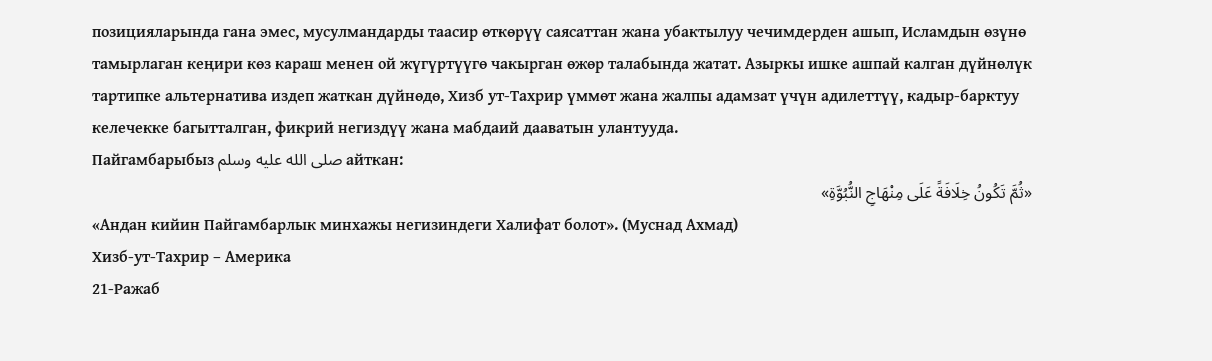позицияларында гана эмес, мусулмандарды таасир өткөрүү саясаттан жана убактылуу чечимдерден ашып, Исламдын өзүнө тамырлаган кеңири көз караш менен ой жүгүртүүгө чакырган өжөр талабында жатат. Азыркы ишке ашпай калган дүйнөлүк тартипке альтернатива издеп жаткан дүйнөдө, Хизб ут-Тахрир үммөт жана жалпы адамзат үчүн адилеттүү, кадыр-барктуу келечекке багытталган, фикрий негиздүү жана мабдаий дааватын улантууда.
Пайгамбарыбыз صلى الله عليه وسلم айткан:
«ثُمَّ تَكُونُ خِلَافَةً عَلَى مِنْهَاجِ النُّبُوَّةِ»
«Андан кийин Пайгамбарлык минхажы негизиндеги Халифат болот». (Муснад Ахмад)
Хизб-ут-Тахрир – Америка
21-Ражаб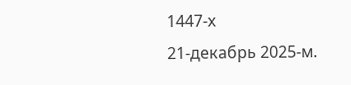1447-х
21-декабрь 2025-м.